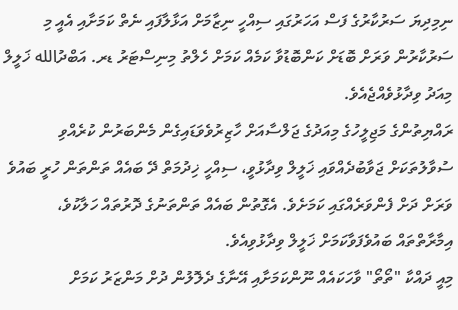ނިމިދިޔަ ސަރުކާރުގެ ފަސް އަހަރުގައި ސިއްހީ ނިޒާމަށް އަޅާލާފައި ނެތް ކަމަށާއި އެއީ މި ސަރުކާރުން ވަރަށް ބޮޑަށް ކަންބޮޑުވާ ކަމެއް ކަމަށް ހެލްތު މިނިސްޓަރު ޑރ. އަބްދުالله ޚަލީލް މިއަދު ވިދާޅުވެއްޖެއެވެ.
ރައްޔިތުންގެ މަޖިލީހުގެ މިއަދުގެ ޖަލްސާއަށް ހާޒިރުވެވަޑައިގެން މެންބަރުން ކުރެއްވި ސުވާލުތަކަށް ޖަވާބުދެއްވައި ޚަލީލް ވިދާޅުވީ، ސިއްހީ ޚިދުމަތް ދޭ ބައެއް ތަންތަން ހުރީ ބައުވެ ވަރަށް ދަށް ފެންވަރެއްގައި ކަމަށެވެ. އެގޮތުން ބައެއް ތަންތަނުގެ ދޮރުތައް ހަލާކުވެ، އިމާރާތްތައް ބައުވެފަވާކަމަށް ޚަލީލް ވިދާޅުވިއެވެ.
މިއީ ދައްކާ "ތޯތޯ" ވާހަކައެއް ނޫންކަމަށާއި އޭނާގެ ދެލޮލުން ދުށް މަންޒަރު ކަމަށް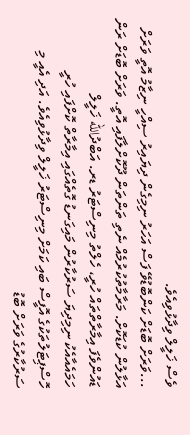ވެސް ޚަލީލް ވިދާޅުވިއެވެ.
...ވަރަށް ބޮޑަށް ކަންބޮޑުވޭ ފަސް އަހަރު ނިމިގެން ދިޔައިރު ސިއްހީ ނިޒާމު އޮތީ ވަރަށް އަޅާލުން ކުޑަކޮށް. މަރާމާތުކުރުމެއް ނެތި ތަންތަން ދޫކޮށްލާފައި އޮތީ. ވަރަށް ބޮޑަށް ރަން ޑައުންވެފަ އިމާރާތްތައް ހުރީ، ހެލްތު މިނިސްޓަރު ޑރ. އަބްދުالله ޚަލީލް
ހަމައެއާއެކު ނިމިދިޔަ ސަރުކާރުން މައިގަނޑު ގޮތެއްގައި އިމާރާތް ކޮށްފައި ހުރީ ހޮސްޕިޓަލުތަކުގެ އޮފީސް ބައި ކަމަށް މިނިސްޓަރު ޚަލީލް ވިދާޅުވިއެވެ. އަދި އެއީ މި ސަރުކާރުގެ ވަރަށް ބޮޑު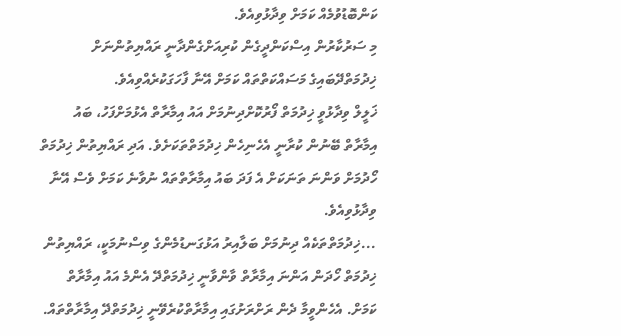ކަންބޮޑުވުމެއް ކަމަށް ވިދާޅުވިއެވެ.
މި ސަރުކާރުން އިސްކަންދީގެން ކުރިއަށްގެންދާނީ ރައްޔިތުންނަށް ޚިދުމަތްދޭބައިގެ މަސައްކަތްތައް ކަމަށް އޭނާ ފާހަގަކުރެއްވިއެވެ.
ޚަލީލް ވިދާޅުވީ ޚިދުމަތް ފޯރުކޮށްދިނުމަށް އައު އިމާރާތް އެޅުމަށްފަހު، ބައު އިމާރާތް ބޭނުން ކުރާނީ އެހެނިހެން ޚިދުމަތްތަކަށެވެ. އަދި ރައްޔިތުން ޚިދުމަތް ހޯދުމަށް ވަންނަ ތަނަކަށް އެ ފަދަ ބައު އިމާރާތްތައް ނުވާނެ ކަމަށް ވެސް އޭނާ ވިދާޅުވިއެވެ.
...ޚިދުމަތްތަކެއް ދިނުމަށް ބަލާއިރު އަޅުގަނޑުމެންގެ ވިސްނުމަކީ، ރައްޔިތުން ޚިދުމަތް ހޯދަން އަންނަ އިމާރާތް ވާންވާނީ ޚިދުމަތްދޭ އެންމެ އައު އިމާރާތް ކަމަށް. އެހެންވީމާ ދެން ރަށްރަށުގައި އިމާރާތްކުރެވޭނީ ޚިދުމަތްދޭ އިމާރާތްތައް.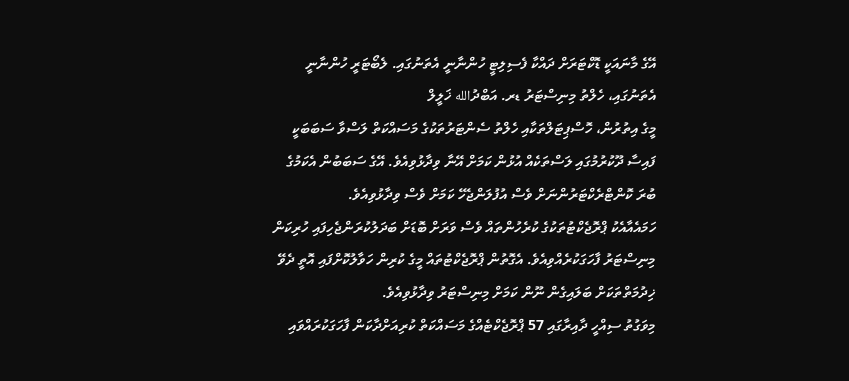އޭގެ މާނައަކީ ޑޮކްޓަރަށް ދައްކާ ފެސިލިޓީ ހުންނާނީ އެތަނުގައި. ލެބޯޓަރީ ހުންނާނީ އެތަނުގައި، ހެލްތު މިނިސްޓަރު ޑރ. އަބްދުالله ޚަލީލް
މީގެ އިތުރުން، ހޮސްޕިޓަލްތަކާއި ހެލްތު ސެންޓަރުތަކުގެ މަސައްކަތް ލަސްވާ ސަބަބަކީ ފައިސާ ދޫކުރުމުގައި ލަސްތަކެއް އުޅުން ކަމަށް އޭނާ ވިދާޅުވިއެވެ. އޭގެ ސަބަބުން އެކަމުގެ ބުރަ ކޮންޓްރެކްޓަރުންނަށް ވެސް އުފުލަންޖެހޭ ކަމަށް ވެސް ވިދާޅުވިއެވެ.
ހަމައެއާއެކު ޕްރޮޖެކްޓުތަކުގެ ކުރެހުންތައް ވެސް ވަރަށް ބޮޑަށް ބަދަލުކުރަންޖެހިފައި ހުރިކަން މިނިސްޓަރު ފާހަގަކުރެއްވިއެވެ. އެގޮތުން ޕްރޮޖެކްޓުތައް މީގެ ކުރިން ހަވާލުކޮށްފައި އޮތީ ދެވޭ ޚިދުމަތްތަކަށް ބަލައިގެން ނޫން ކަމަށް މިނިސްޓަރު ވިދާޅުވިއެވެ.
މިވަގުތު ސިއްހީ ދާއިރާގައި 57 ޕްރޮޖެކްޓެއްގެ މަސައްކަތް ކުރިއަށްދާކަން ފާހަގަކުރައްވައި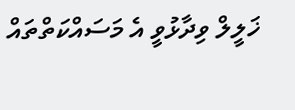ޚަލީލް ވިދާޅުވީ އެ މަސައްކަތްތައް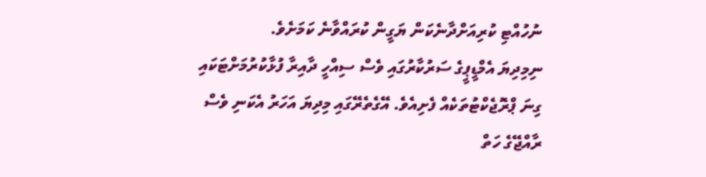ނުހުއްޓި ކުރިއަށްދާނެކަން ޔަގީން ކުރައްވާނެ ކަމަށެވެ.
ނިމިދިޔަ އެމްޑީޕީގެ ސަރުކާރުގައި ވެސް ސިއްހީ ދާއިރާ ފުޅާކުރުމަށްޓަކައި ގިނަ ޕްރޮޖެކްޓުތަކެއް ފެށިއެވެ. އޭގެތެރޭގައި މިދިޔަ އަހަރު އެކަނި ވެސް ރާއްޖޭގެ ހަތް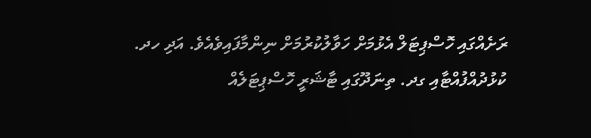ރަށެއްގައި ހޮސްޕިޓަލް އެޅުމަށް ހަވާލުކުރުމަށް ނިންމާފައިވެއެވެ. އަދި ހދ. ކުޅުދުއްފުއްޓާއި ގދ. ތިނަދޫގައި ޓާޝަރީ ހޮސްޕިޓަލެއް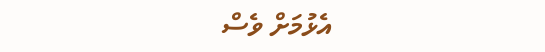އެޅުމަށް ވެސް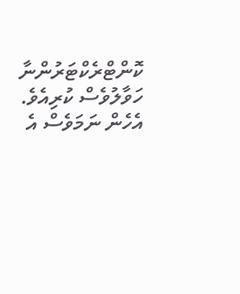ކޮންޓްރެކްޓަރުންނާ ހަވާލުވެސް ކުރިއެވެ. އެހެން ނަމަވެސް އެ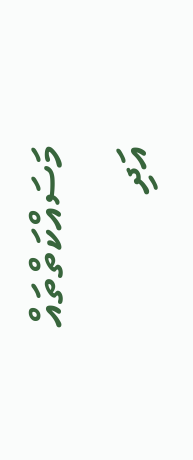މަސައްކަތްތައް އަދި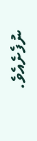ނުފެށެއެވެ.